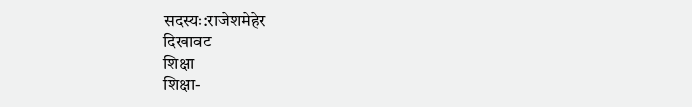सदस्यः:राजेशमेहेर
दिखावट
शिक्षा
शिक्षा-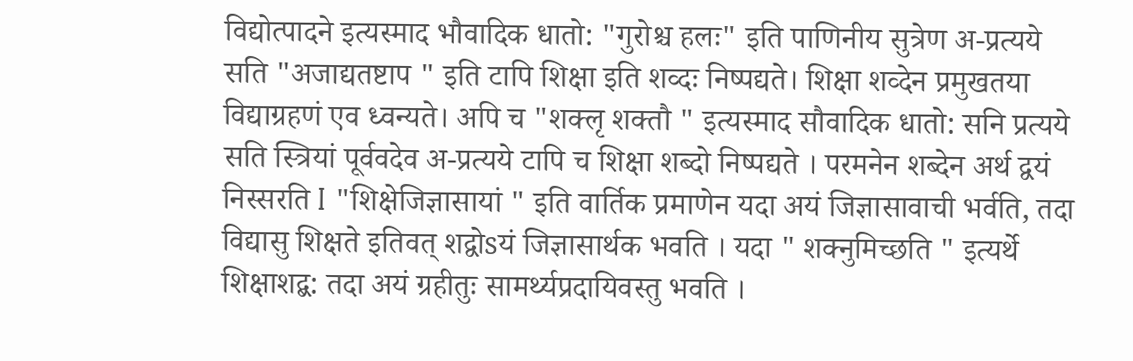विद्योत्पादने इत्यस्माद भौवादिक धातो: "गुरोश्च हलः" इति पाणिनीय सुत्रेण अ-प्रत्यये सति "अजाद्यतष्टाप " इति टापि शिक्षा इति शव्दः निष्पद्यते। शिक्षा शव्देन प्रमुखतया विद्याग्रहणं एव ध्वन्यते। अपि च "शक्लृ शक्तौ " इत्यस्माद सौवादिक धातो: सनि प्रत्यये सति स्त्रियां पूर्ववदेव अ-प्रत्यये टापि च शिक्षा शब्दो निष्पद्यते । परमनेन शब्देन अर्थ द्वयं निस्सरति I "शिक्षेजिज्ञासायां " इति वार्तिक प्रमाणेन यदा अयं जिज्ञासावाची भर्वति, तदा विद्यासु शिक्षते इतिवत् शद्वोsयं जिज्ञासार्थक भवति । यदा " शक्नुमिच्छति " इत्यर्थे शिक्षाशद्ब: तदा अयं ग्रहीतुः सामर्थ्यप्रदायिवस्तु भवति ।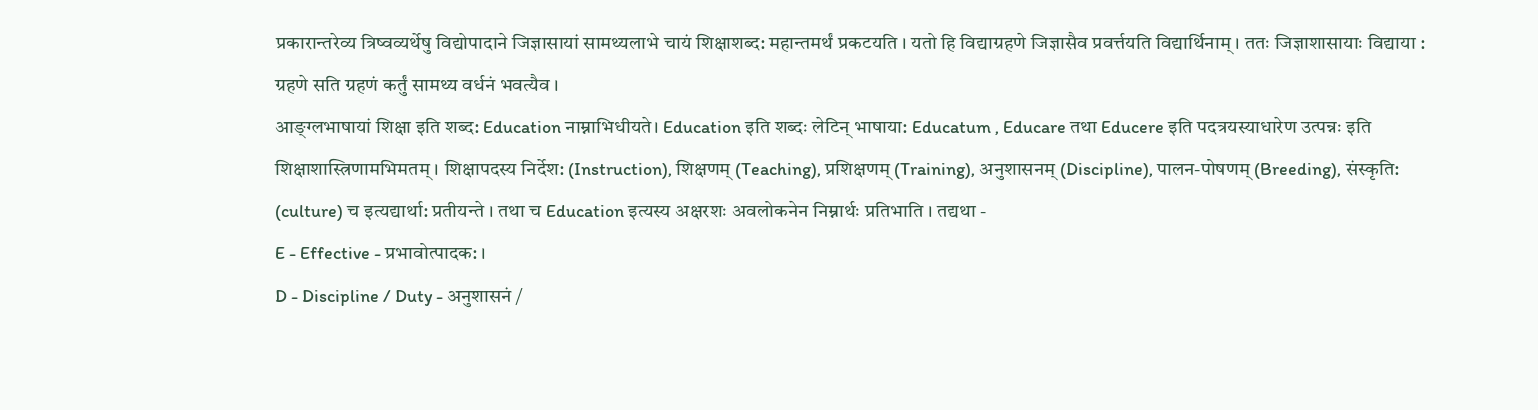प्रकारान्तरेव्य त्रिष्वव्यर्थेषु विद्योपादाने जिज्ञासायां सामथ्यलाभे चायं शिक्षाशब्द: महान्तमर्थं प्रकटयति । यतो हि विद्याग्रहणे जिज्ञासैव प्रवर्त्तयति विद्यार्थिनाम् । ततः जिज्ञाशासायाः विद्याया : ग्रहणे सति ग्रहणं कर्तुं सामथ्य वर्धनं भवत्यैव ।
आङ्ग्लभाषायां शिक्षा इति शब्द: Education नाम्नाभिधीयते। Education इति शब्दः लेटिन् भाषाया: Educatum , Educare तथा Educere इति पदत्रयस्याधारेण उत्पन्नः इति शिक्षाशास्त्रिणामभिमतम् । शिक्षापदस्य निर्देश: (Instruction), शिक्षणम् (Teaching), प्रशिक्षणम् (Training), अनुशासनम् (Discipline), पालन-पोषणम् (Breeding), संस्कृति: (culture) च इत्यद्यार्था: प्रतीयन्ते । तथा च Education इत्यस्य अक्षरशः अवलोकनेन निम्नार्थः प्रतिभाति । तद्यथा -
E - Effective - प्रभावोत्पादक: ।
D - Discipline / Duty - अनुशासनं /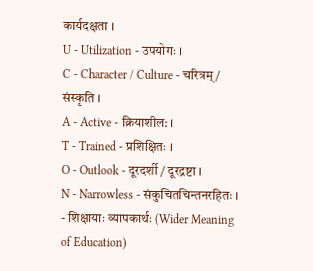कार्यदक्षता ।
U - Utilization - उपयोगः ।
C - Character / Culture - चरित्रम् / संस्कृति ।
A - Active - क्रियाशील: ।
T - Trained - प्रशिक्षितः ।
O - Outlook - दूरदर्शी / दूरद्रष्टा ।
N - Narrowless - संकुचितचिन्तनरहितः ।
- शिक्षायाः व्यापकार्थः (Wider Meaning of Education)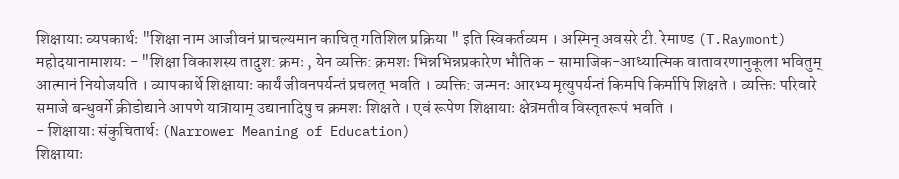शिक्षायाः व्यपकार्थः "शिक्षा नाम आजीवनं प्राचल्यमान काचित् गतिशिल प्रक्रिया " इति स्विकर्तव्यम । अस्मिन् अवसरे टी. रेमाण्ड (T.Raymont) महोदयानामाशयः - "शिक्षा विकाशस्य तादुश: क्रमः , येन व्यक्ति: क्रमशः भिन्नभिन्नप्रकारेण भौतिक - सामाजिक-आध्यात्मिक वातावरणानुकूला भवितुम् आत्मानं नियोजयति । व्यापकार्थे शिक्षायाः कार्यं जीवनपर्यन्तं प्रचलत् भवति । व्यक्ति: जन्मनः आरभ्य मृत्युपर्यन्तं किमपि किर्मापि शिक्षते । व्यक्तिः परिवारे समाजे बन्धुवर्गे क्रीडोद्याने आपणे यात्रायाम् उद्यानादिषु च क्रमशः शिक्षते । एवं रूपेण शिक्षायाः क्षेत्रमतीव विस्तृतरूपं भवति ।
- शिक्षायाः संकुचितार्थः (Narrower Meaning of Education)
शिक्षायाः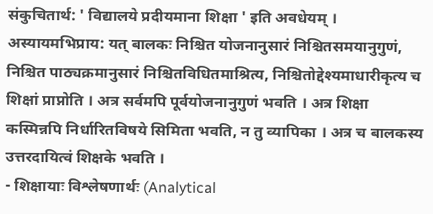संकुचितार्थ: ' विद्यालये प्रदीयमाना शिक्षा ' इति अवधेयम् । अस्यायमभिप्राय: यत् बालकः निश्चित योजनानुसारं निश्चितसमयानुगुणं, निश्चित पाठ्यक्रमानुसारं निश्चितविधितमाश्रित्य, निश्चितोद्देश्यमाधारीकृत्य च शिक्षां प्राप्नोति । अत्र सर्वमपि पूर्वयोजनानुगुणं भवति । अत्र शिक्षा कस्मिन्नपि निर्धारितविषये सिमिता भवति, न तु व्यापिका । अत्र च बालकस्य उत्तरदायित्वं शिक्षके भवति ।
- शिक्षायाः विश्लेषणार्थः (Analytical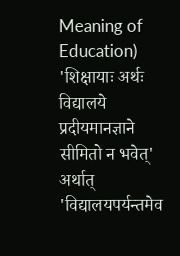Meaning of Education)
'शिक्षायाः अर्थः विद्यालये प्रदीयमानज्ञाने सीमितो न भवेत्' अर्थात् 'विद्यालयपर्यन्तमेव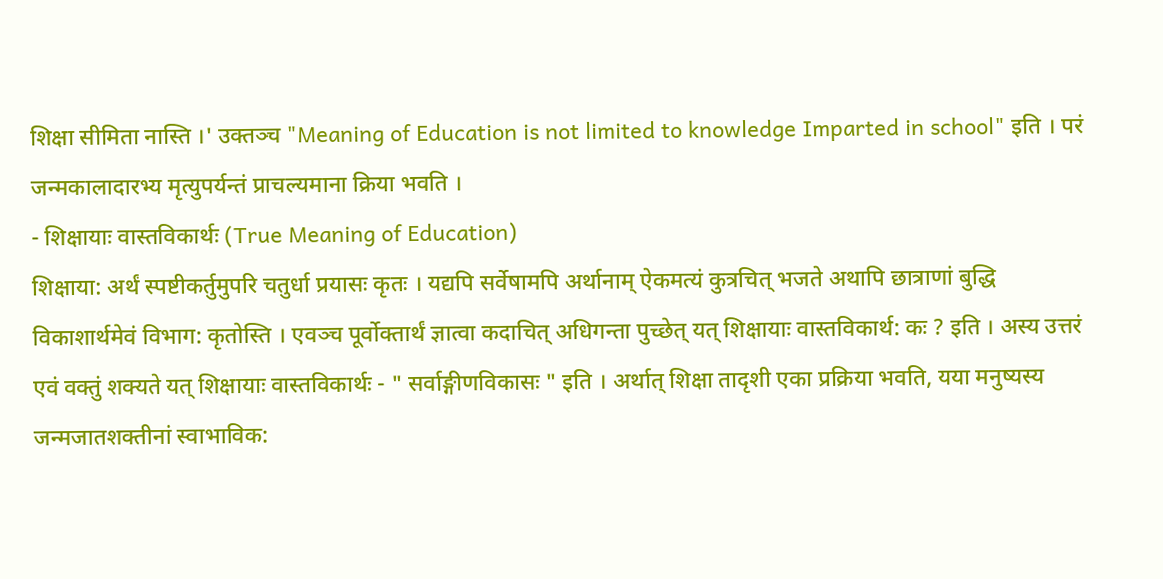शिक्षा सीमिता नास्ति ।' उक्तञ्च "Meaning of Education is not limited to knowledge Imparted in school" इति । परं जन्मकालादारभ्य मृत्युपर्यन्तं प्राचल्यमाना क्रिया भवति ।
- शिक्षायाः वास्तविकार्थः (True Meaning of Education)
शिक्षाया: अर्थं स्पष्टीकर्तुमुपरि चतुर्धा प्रयासः कृतः । यद्यपि सर्वेषामपि अर्थानाम् ऐकमत्यं कुत्रचित् भजते अथापि छात्राणां बुद्धि विकाशार्थमेवं विभाग: कृतोस्ति । एवञ्च पूर्वोक्तार्थं ज्ञात्वा कदाचित् अधिगन्ता पुच्छेत् यत् शिक्षायाः वास्तविकार्थ: कः ? इति । अस्य उत्तरं एवं वक्तुं शक्यते यत् शिक्षायाः वास्तविकार्थः - " सर्वाङ्गीणविकासः " इति । अर्थात् शिक्षा तादृशी एका प्रक्रिया भवति, यया मनुष्यस्य जन्मजातशक्तीनां स्वाभाविक: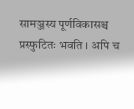सामञ्जस्य पूर्णविकासश्च प्रस्फुटितः भवति । अपि च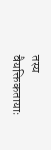तस्य वैयक्तिकतायाः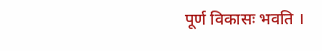पूर्ण विकासः भवति ।